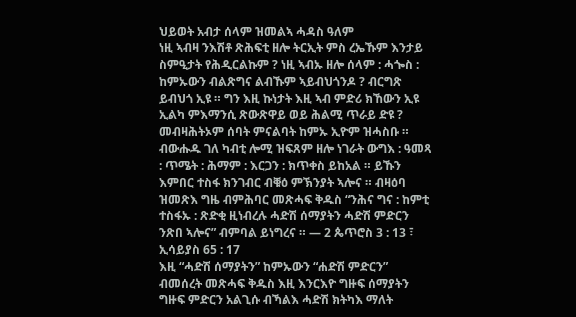ህይወት አብታ ሰላም ዝመልኣ ሓዳስ ዓለም
ነዚ ኣብዛ ንእሽቶ ጽሕፍቲ ዘሎ ትርኢት ምስ ረኤኹም እንታይ ስምዒታት የሕዲርልኩም ? ነዚ ኣብኡ ዘሎ ሰላም : ሓጐስ : ከምኡውን ብልጽግና ልብኹም ኣይብህጎንዶ ? ብርግጽ ይብህጎ ኢዩ ። ግን እዚ ኩነታት እዚ ኣብ ምድሪ ክኸውን ኢዩ ኢልካ ምእማንሲ ጽውጽዋይ ወይ ሕልሚ ጥራይ ድዩ ?
መብዛሕትኦም ሰባት ምናልባት ከምኡ ኢዮም ዝሓስቡ ። ብውሑዱ ገለ ካብቲ ሎሚ ዝፍጸም ዘሎ ነገራት ውግእ : ዓመጻ : ጥሜት : ሕማም : እርጋን : ክጥቀስ ይከአል ። ይኹን እምበር ተስፋ ክንገብር ብቑዕ ምኽንያት ኣሎና ። ብዛዕባ ዝመጽእ ግዜ ብምሕባር መጽሓፍ ቅዱስ “ንሕና ግና : ከምቲ ተስፋኡ : ጽድቂ ዚነብረሉ ሓድሽ ሰማያትን ሓድሽ ምድርን ንጽበ ኣሎና” ብምባል ይነግረና ። — 2 ጴጥሮስ 3 : 13 ፣ ኢሳይያስ 65 : 17
እዚ “ሓድሽ ሰማያትን” ከምኡውን “ሐድሽ ምድርን” ብመሰረት መጽሓፍ ቅዱስ እዚ እንርእዮ ግዙፍ ሰማያትን ግዙፍ ምድርን አልጊሱ ብኻልእ ሓድሽ ክትካእ ማለት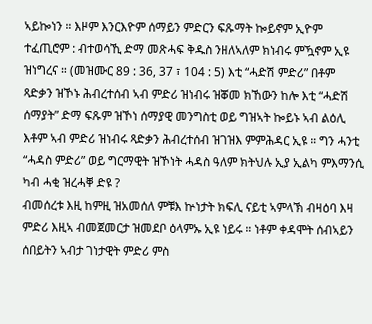ኣይኰነን ። እዞም እንርእዮም ሰማይን ምድርን ፍጹማት ኰይኖም ኢዮም ተፈጢሮም : ብተወሳኺ ድማ መጽሓፍ ቅዱስ ንዘለኣለም ክነብሩ ምዃኖም ኢዩ ዝነግረና ። (መዝሙር 89 : 36, 37 ፣ 104 : 5) እቲ “ሓድሽ ምድሪ” በቶም ጻድቃን ዝኾኑ ሕብረተሰብ ኣብ ምድሪ ዝነብሩ ዝቖመ ክኸውን ከሎ እቲ “ሓድሽ ሰማያት” ድማ ፍጹም ዝኾነ ሰማያዊ መንግስቲ ወይ ግዝኣት ኰይኑ ኣብ ልዕሊ እቶም ኣብ ምድሪ ዝነብሩ ጻድቃን ሕብረተሰብ ዝገዝእ ምምሕዳር ኢዩ ። ግን ሓንቲ “ሓዳስ ምድሪ” ወይ ግርማዊት ዝኾነት ሓዳስ ዓለም ክትህሉ ኢያ ኢልካ ምእማንሲ ካብ ሓቂ ዝረሓቐ ድዩ ?
ብመሰረቱ እዚ ከምዚ ዝአመሰለ ምቹእ ኵነታት ክፍሊ ናይቲ ኣምላኽ ብዛዕባ እዛ ምድሪ እዚኣ ብመጀመርታ ዝመደቦ ዕላምኡ ኢዩ ነይሩ ። ነቶም ቀዳሞት ሰብኣይን ሰበይትን ኣብታ ገነታዊት ምድሪ ምስ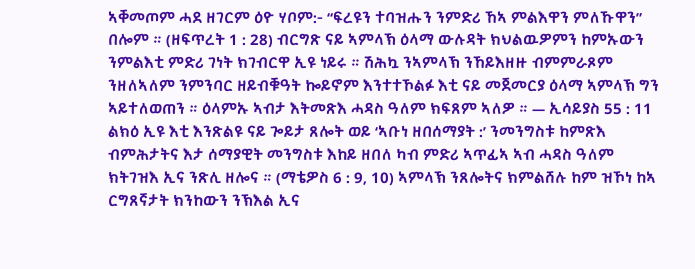ኣቐመጦም ሓደ ዘገርም ዕዮ ሃቦም:- “ፍረዩን ተባዝሑን ንምድሪ ኸኣ ምልእዋን ምለኹዋን” በሎም ። (ዘፍጥረት 1 : 28) ብርግጽ ናይ ኣምላኽ ዕላማ ውሉዳት ክህልዉዎምን ከምኡውን ንምልእቲ ምድሪ ገነት ክገብርዋ ኢዩ ነይሩ ። ሽሕኳ ንኣምላኽ ንኸይእዘዙ ብምምራጾም ንዘለኣለም ንምንባር ዘይብቑዓት ኰይኖም እንተተኾልፉ እቲ ናይ መጀመርያ ዕላማ ኣምላኽ ግን ኣይተለወጠን ። ዕላምኡ ኣብታ እትመጽእ ሓዳስ ዓለም ክፍጸም ኣለዎ ። — ኢሳይያስ 55 : 11
ልክዕ ኢዩ እቲ እንጽልዩ ናይ ጐይታ ጸሎት ወይ ‘ኣቡነ ዘበሰማያት :’ ንመንግስቱ ከምጽእ ብምሕታትና እታ ሰማያዊት መንግስቱ እከይ ዘበለ ካብ ምድሪ ኣጥፊኣ ኣብ ሓዳስ ዓለም ክትገዝእ ኢና ንጽሊ ዘሎና ። (ማቴዎስ 6 : 9, 10) ኣምላኽ ንጸሎትና ክምልሸሉ ከም ዝኾነ ከኣ ርግጸኛታት ክንከውን ንኽእል ኢና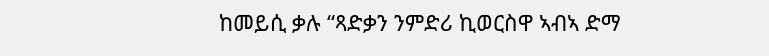ከመይሲ ቃሉ “ጻድቃን ንምድሪ ኪወርስዋ ኣብኣ ድማ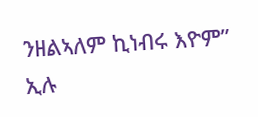ንዘልኣለም ኪነብሩ እዮም” ኢሉ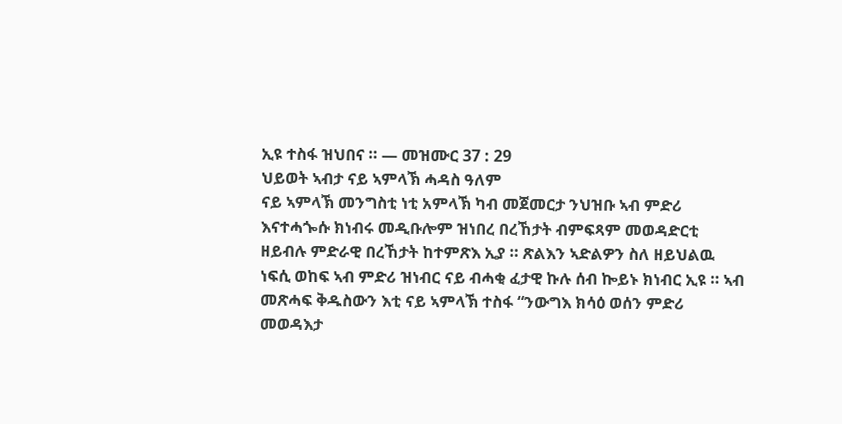ኢዩ ተስፋ ዝህበና ። — መዝሙር 37 : 29
ህይወት ኣብታ ናይ ኣምላኽ ሓዳስ ዓለም
ናይ ኣምላኽ መንግስቲ ነቲ አምላኽ ካብ መጀመርታ ንህዝቡ ኣብ ምድሪ እናተሓጐሱ ክነብሩ መዲቡሎም ዝነበረ በረኸታት ብምፍጻም መወዳድርቲ ዘይብሉ ምድራዊ በረኸታት ከተምጽእ ኢያ ። ጽልእን ኣድልዎን ስለ ዘይህልዉ ነፍሲ ወከፍ ኣብ ምድሪ ዝነብር ናይ ብሓቂ ፈታዊ ኩሉ ሰብ ኰይኑ ክነብር ኢዩ ። ኣብ መጽሓፍ ቅዱስውን እቲ ናይ ኣምላኽ ተስፋ “ንውግእ ክሳዕ ወሰን ምድሪ መወዳእታ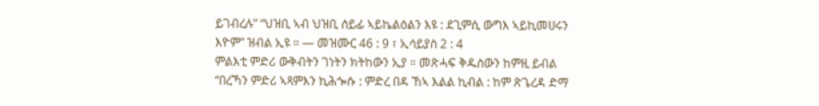ይገብረሉ” “ህዝቢ ኣብ ህዝቢ ሰይፊ ኣይኬልዕልን እዩ : ደጊምሲ ውግእ ኣይኪመሀሩን እዮም” ዝብል ኢዩ ። — መዝሙር 46 : 9 ፣ ኢሳይያስ 2 : 4
ምልእቲ ምድሪ ውቅብትን ገነትን ክትከውን ኢያ ። መጽሓፍ ቅዱስውን ከምዚ ይብል “በረኻን ምድሪ ኣጻምእን ኪሕጐሱ : ምድረ በዳ ኸኣ እልል ኪብል : ከም ጽጌረዳ ድማ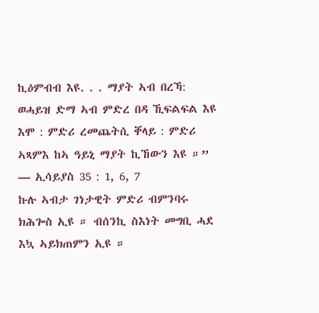ኪዕምብብ እዩ. . . ማያት ኣብ በረኻ: ወሓይዝ ድማ ኣብ ምድረ በዳ ኺፍልፍል እዩ እሞ : ምድሪ ረመጨትሲ ቐላይ : ምድሪ ኣጻምእ ከኣ ዓይኒ ማያት ኪኸውን እዩ ።” — ኢሳይያስ 35 : 1, 6, 7
ኩሉ ኣብታ ገነታዊት ምድሪ ብምንባሩ ክሕጐስ ኢዩ ። ብሰንኪ ስእነት መግቢ ሓደ እኳ ኣይክጠምን ኢዩ ።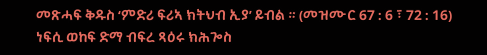መጽሓፍ ቅዱስ ‘ምድሪ ፍሪኣ ክትህብ ኢያ’ ይብል ። (መዝሙር 67 : 6 ፣ 72 : 16) ነፍሲ ወከፍ ድማ ብፍረ ጻዕሩ ክሕጐስ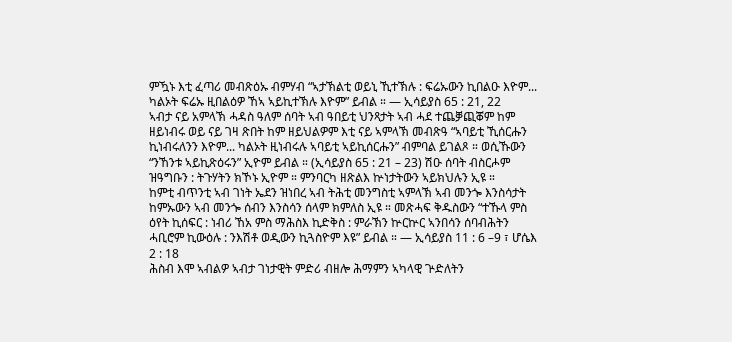ምዃኑ እቲ ፈጣሪ መብጽዕኡ ብምሃብ “ኣታኽልቲ ወይኒ ኺተኽሉ : ፍሬኡውን ኪበልዑ እዮም... ካልኦት ፍሬኡ ዚበልዕዎ ኸኣ ኣይኪተኽሉ እዮም” ይብል ። — ኢሳይያስ 65 : 21, 22
ኣብታ ናይ አምላኽ ሓዳስ ዓለም ሰባት ኣብ ዓበይቲ ህንጻታት ኣብ ሓደ ተጨቓጪቖም ከም ዘይነብሩ ወይ ናይ ገዛ ጽበት ከም ዘይህልዎም እቲ ናይ ኣምላኽ መብጽዓ “ኣባይቲ ኺሰርሑን ኪነብሩለንን እዮም... ካልኦት ዚነብሩሉ ኣባይቲ ኣይኪሰርሑን” ብምባል ይገልጾ ። ወሲኹውን “ንኸንቱ ኣይኪጽዕሩን” ኢዮም ይብል ። (ኢሳይያስ 65 : 21 – 23) ሽዑ ሰባት ብስርሖም ዝዓግቡን : ትጉሃትን ክኾኑ ኢዮም ። ምንባርካ ዘጽልእ ኵነታትውን ኣይክህሉን ኢዩ ።
ከምቲ ብጥንቲ ኣብ ገነት ኤደን ዝነበረ ኣብ ትሕቲ መንግስቲ ኣምላኽ ኣብ መንጐ እንስሳታት ከምኡውን ኣብ መንጐ ሰብን እንስሳን ሰላም ክምለስ ኢዩ ። መጽሓፍ ቅዱስውን “ተኹላ ምስ ዕየት ኪሰፍር : ነብሪ ኸአ ምስ ማሕስእ ኪድቅስ : ምራኽን ኵርኵር ኣንበሳን ሰባብሕትን ሓቢሮም ኪውዕሉ : ንእሽቶ ወዲውን ኪጓስዮም እዩ” ይብል ። — ኢሳይያስ 11 : 6 –9 ፣ ሆሴእ 2 : 18
ሕስብ እሞ ኣብልዎ ኣብታ ገነታዊት ምድሪ ብዘሎ ሕማምን ኣካላዊ ጕድለትን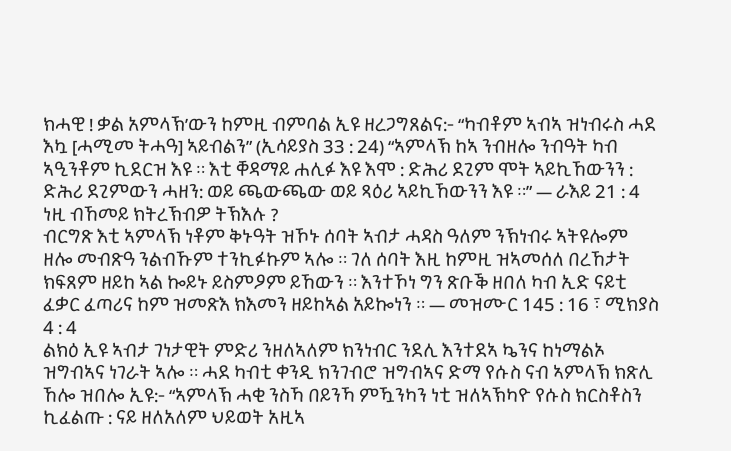ክሓዊ ! ቃል አምላኽ’ውን ከምዚ ብምባል ኢዩ ዘረጋግጸልና:- “ካብቶም ኣብኣ ዝነብሩስ ሓደ እኳ [ሓሚመ ትሓዓ] ኣይብልን” (ኢሳይያስ 33 : 24) “ኣምላኽ ከኣ ንብዘሎ ንብዓት ካብ ኣዒንቶም ኪደርዝ እዩ ። እቲ ቐዳማይ ሐሊፉ እዩ እሞ : ድሕሪ ደጊም ሞት ኣይኪኸውንን : ድሕሪ ደጊምውን ሓዘን: ወይ ጫውጫው ወይ ጻዕሪ ኣይኪኸውንን እዩ ።” — ራእይ 21 : 4
ነዚ ብኸመይ ክትረኽብዎ ትኽእሉ ?
ብርግጽ እቲ ኣምላኽ ነቶም ቅኑዓት ዝኾኑ ሰባት ኣብታ ሓዳስ ዓለም ንኽነብሩ ኣትዩሎም ዘሎ መብጽዓ ንልብኹም ተንኪፉኩም ኣሎ ። ገለ ሰባት እዚ ከምዚ ዝኣመሰለ በረኸታት ክፍጸም ዘይከ ኣል ኰይኑ ይስምዖም ይኸውን ። እንተኾነ ግን ጽቡቕ ዘበለ ካብ ኢድ ናይቲ ፈቃር ፈጣሪና ከም ዝመጽእ ክእመን ዘይከኣል አይኰነን ። — መዝሙር 145 : 16 ፣ ሚክያስ 4 : 4
ልክዕ ኢዩ ኣብታ ገነታዊት ምድሪ ንዘለኣለም ክንነብር ንደሊ እንተደኣ ኴንና ከነማልኦ ዝግብኣና ነገራት ኣሎ ። ሓደ ካብቲ ቀንዲ ክንገብሮ ዝግብኣና ድማ የሱስ ናብ ኣምላኽ ክጽሊ ኸሎ ዝበሎ ኢዩ:- “ኣምላኽ ሓቂ ንስኻ በይንኻ ምዃንካን ነቲ ዝለኣኽካዮ የሱስ ክርስቶስን ኪፈልጡ : ናይ ዘለአለም ህይወት አዚኣ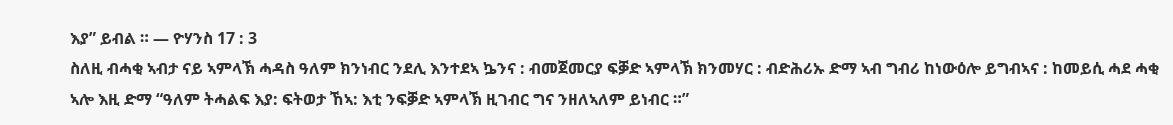እያ” ይብል ። — ዮሃንስ 17 : 3
ስለዚ ብሓቂ ኣብታ ናይ ኣምላኽ ሓዳስ ዓለም ክንነብር ንደሊ እንተደኣ ኴንና : ብመጀመርያ ፍቓድ ኣምላኽ ክንመሃር : ብድሕሪኡ ድማ ኣብ ግብሪ ከነውዕሎ ይግብኣና : ከመይሲ ሓደ ሓቂ ኣሎ እዚ ድማ “ዓለም ትሓልፍ እያ: ፍትወታ ኸኣ: እቲ ንፍቓድ ኣምላኽ ዚገብር ግና ንዘለኣለም ይነብር ።”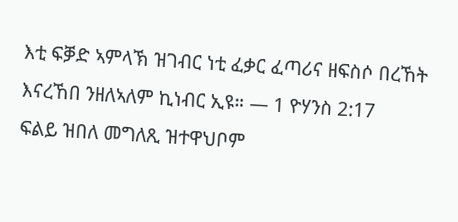እቲ ፍቓድ ኣምላኽ ዝገብር ነቲ ፈቃር ፈጣሪና ዘፍስሶ በረኸት እናረኸበ ንዘለኣለም ኪነብር ኢዩ። — 1 ዮሃንስ 2:17
ፍልይ ዝበለ መግለጺ ዝተዋህቦም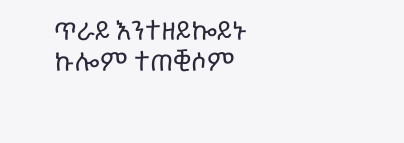ጥራይ እንተዘይኰይኑ ኩሎም ተጠቒሶም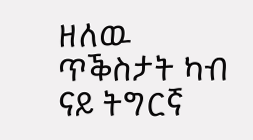ዘለዉ ጥቕስታት ካብ ናይ ትግርኛ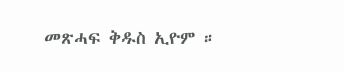መጽሓፍ ቅዱስ ኢዮም ።